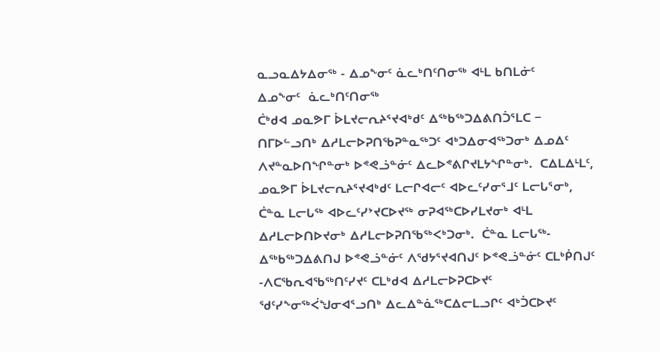ᓇᓗᓇᐃᔭᐃᓂᖅ - ᐃᓄᖕᓂᑦ ᓈᓚᒃᑎᑦᑎᓂᖅ ᐊᒻᒪ ᑲᑎᒪᓃᑦ
ᐃᓄᖕᓂᑦ  ᓈᓚᒃᑎᑦᑎᓂᖅ
ᑖᒃᑯᐊ ᓄᓇᕗᒥ ᐆᒪᔪᓕᕆᔨᕐᔪᐊᒃᑯᑦ ᐃᖅᑲᖅᑐᐃᕕᑎᑑᕐᒪᑕ − ᑎᒥᐅᓪᓗᑎᒃ ᐃᓱᒪᓕᐅᕈᑎᖃᕈᓐᓇᖅᑐᑦ ᐊᒃᑐᐃᓂᐊᖅᑐᓂᒃ ᐃᓄᐃᑦ ᐱᔪᓐᓇᐅᑎᖏᓐᓂᒃ ᐅᕝᕙᓘᓐᓃᑦ ᐃᓚᐅᕝᕕᒋᔪᒪᔭᖏᓐᓂᒃ.  ᑕᐃᒪᐃᒻᒪᑦ,  ᓄᓇᕗᒥ ᐆᒪᔪᓕᕆᔨᕐᔪᐊᒃᑯᑦ ᒪᓕᒋᐊᓕᑦ ᐊᐅᓚᑦᓯᓂᕐᒧᑦ ᒪᓕᒐᕐᓂᒃ, ᑖᓐᓇ ᒪᓕᒐᖅ ᐊᐅᓚᑦᓯᔾᔪᑕᐅᔪᖅ ᓂᕈᐊᖅᑕᐅᓯᒪᔪᓂᒃ ᐊᒻᒪ ᐃᓱᒪᓕᐅᑎᐅᔪᓂᒃ ᐃᓱᒪᓕᐅᕈᑎᖃᖅᐸᒃᑐᓂᒃ.  ᑖᓐᓇ ᒪᓕᒐᖅ- ᐃᖅᑲᖅᑐᐃᕕᑎᒍ ᐅᕝᕙᓘᓐᓃᑦ ᐱᖁᔭᕐᔪᐊᑎᒍᑦ ᐅᕝᕙᓘᓐᓃᑦ ᑕᒪᒃᑮᑎᒍᑦ -ᐱᑕᖃᕆᐊᖃᖅᑎᑦᓯᔪᑦ ᑕᒪᒃᑯᐊ ᐃᓱᒪᓕᐅᕈᑕᐅᔪᑦ ᖁᑦᓯᖕᓂᖅᐹᖑᓂᐊᕐᓗᑎᒃ ᐃᓚᐃᓐᓈᖅᑕᐃᓕᒪᓗᒋᑦ ᐊᒃᑑᑕᐅᔪᑦ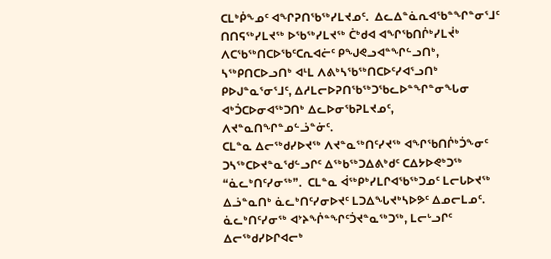ᑕᒪᒃᑮᖕᓄᑦ ᐊᖏᕈᑎᖃᖅᓯᒪᔪᓄᑦ.  ᐃᓚᐃᓐᓈᕆᐊᖃᓐᖏᓐᓂᕐᒧᑦ ᑎᑎᕋᖅᓯᒪᔪᖅ ᐅᖃᖅᓯᒪᔪᖅ ᑖᒃᑯᐊ ᐊᖏᖃᑎᒌᒃᓯᒪᔫᒃ ᐱᑕᖃᖅᑎᑕᐅᖃᑦᑕᕆᐊᓖᑦ ᑭᖑᕙᓗᐊᓐᖏᓪᓗᑎᒃ, ᓴᖅᑭᑎᑕᐅᓗᑎᒃ ᐊᒻᒪ ᐱᕕᒃᓴᖃᖅᑎᑕᐅᑦᓯᐊᕐᓗᑎᒃ ᑭᐅᒍᓐᓇᕐᓂᕐᒧᑦ, ᐃᓱᒪᓕᐅᕈᑎᖃᖅᑐᖃᓚᐅᓐᖏᓐᓂᖓᓂ ᐊᒃᑑᑕᐅᓂᐊᖅᑐᑎᒃ ᐃᓚᐅᓂᖃᕈᒪᔪᓄᑦ,  ᐱᔪᓐᓇᑎᖏᓐᓄᓪᓘᓐᓃᑦ.
ᑕᒪᓐᓇ ᐃᓕᖅᑯᓯᐅᔪᖅ ᐱᔪᓐᓇᖅᑎᑦᓯᔪᖅ ᐊᖏᖃᑎᒌᒃᑑᖕᓂᑦ ᑐᓴᖅᑕᐅᔪᓐᓇᖁᓪᓗᒋᑦ ᐃᖅᑲᖅᑐᐃᕕᒃᑯᑦ ᑕᐃᔭᐅᕙᒃᑐᖅ “ᓈᓚᒃᑎᑦᓯᓂᖅ”.  ᑕᒪᓐᓇ ᐋᖅᑭᒃᓯᒪᒋᐊᖃᖅᑐᓄᑦ ᒪᓕᒐᐅᔪᖅ ᐃᓘᓐᓇᑎᒃ ᓈᓚᒃᑎᑦᓯᓂᐅᔪᑦ ᒪᑐᐃᖓᔪᒃᓴᐅᕗᑦ ᐃᓄᓕᒪᓄᑦ.  ᓈᓚᒃᑎᑦᓯᓂᖅ ᐊᔾᔨᖐᓐᖏᑦᑑᔪᓐᓇᖅᑐᖅ, ᒪᓕᒡᓗᒋᑦ ᐃᓕᖅᑯᓯᐅᒋᐊᓕᒃ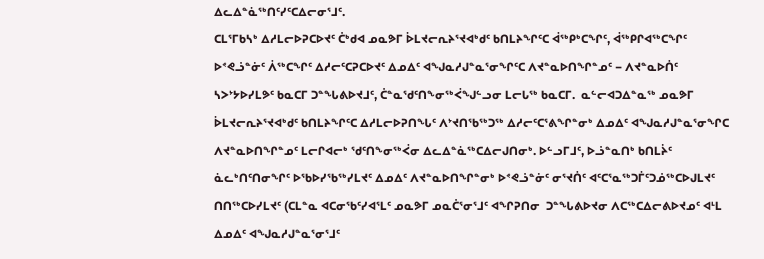ᐃᓚᐃᓐᓈᖅᑎᑦᓯᑦᑕᐃᓕᓂᕐᒧᑦ.
ᑕᒪᕐᒥᑲᓴᒃ ᐃᓱᒪᓕᐅᕈᑕᐅᔪᑦ ᑖᒃᑯᐊ ᓄᓇᕗᒥ ᐆᒪᔪᓕᕆᔨᕐᔪᐊᒃᑯᑦ ᑲᑎᒪᔨᖏᑦᑕ ᐋᖅᑭᒃᑕᖏᑦ, ᐋᖅᑭᒋᐊᖅᑕᖏᑦ ᐅᕝᕙᓘᓐᓃᑦ ᐲᖅᑕᖏᑦ ᐃᓱᓕᑦᑕᕈᑕᐅᔪᑦ ᐃᓄᐃᑦ ᐊᖑᓇᓱᒍᓐᓇᕐᓂᖏᑦᑕ ᐱᔪᓐᓇᐅᑎᖏᓐᓄᑦ − ᐱᔪᓐᓇᐅᑏᑦ ᓴᐳᔾᔭᐅᓯᒪᕗᑦ ᑲᓇᑕᒥ ᑐᓐᖓᕕᐅᔪᒧᑦ, ᑖᓐᓇᖁᑦᑎᖕᓂᖅᐹᖑᓪᓗᓂ ᒪᓕᒐᖅ ᑲᓇᑕᒥ.  ᓇᓪᓕᐊᑐᐃᓐᓇᖅ ᓄᓇᕗᒥ ᐆᒪᔪᓕᕆᔨᕐᔪᐊᒃᑯᑦ ᑲᑎᒪᔨᖏᑦᑕ ᐃᓱᒪᓕᐅᕈᑎᖓᑦ ᐱᔾᔪᑎᖃᖅᑐᖅ ᐃᓱᓕᑦᑕᕐᕕᖏᓐᓂᒃ ᐃᓄᐃᑦ ᐊᖑᓇᓱᒍᓐᓇᕐᓂᖏᑕ ᐱᔪᓐᓇᐅᑎᖏᓐᓄᑦ ᒪᓕᒋᐊᓕᒃ ᖁᑦᑎᖕᓂᖅᐹᓂ ᐃᓚᐃᓐᓈᖅᑕᐃᓕᒍᑎᓂᒃ. ᐅᓪᓗᒥᒧᑦ, ᐅᓘᓐᓇᑎᒃ ᑲᑎᒪᔩᑦ ᓈᓚᒃᑎᑦᑎᓂᖏᑦ ᐅᖃᐅᓯᖃᖅᓯᒪᔪᑦ ᐃᓄᐃᑦ ᐱᔪᓐᓇᐅᑎᖏᓐᓂᒃ ᐅᕝᕙᓘᓐᓃᑦ ᓂᕐᔪᑏᑦ ᐊᑦᑕᕐᓇᖅᑐᒦᑦᑐᓅᖅᑕᐅᒍᒪᔪᑦ ᑎᑎᖅᑕᐅᓯᒪᔪᑦ (ᑕᒪᓐᓇ ᐊᑕᓂᖃᑦᓯᐊᕐᒪᑦ ᓄᓇᕗᒥ ᓄᓇᑖᕐᓂᕐᒧᑦ ᐊᖏᕈᑎᓂ  ᑐᓐᖓᕕᐅᔪᓂ ᐱᑕᖅᑕᐃᓕᕕᐅᔪᓄᑦ ᐊᒻᒪ ᐃᓄᐃᑦ ᐊᖑᓇᓱᒍᓐᓇᕐᓂᕐᒧᑦ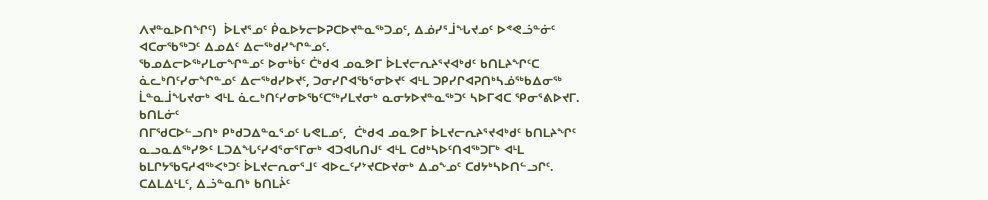ᐱᔪᓐᓇᐅᑎᖏᑦ)  ᐆᒪᔪᕐᓄᑦ ᑮᓇᐅᔭᓕᐅᕈᑕᐅᔪᓐᓇᖅᑐᓄᑦ, ᐃᓅᓯᕐᒨᖓᔪᓄᑦ ᐅᕝᕙᓘᓐᓃᑦ ᐊᑕᓂᖃᖅᑐᑦ ᐃᓄᐃᑦ ᐃᓕᖅᑯᓯᖏᓐᓄᑦ.
ᖃᓄᐃᓕᐅᖅᓯᒪᓂᖏᓐᓄᑦ ᐅᓂᒃᑳᑦ ᑖᒃᑯᐊ ᓄᓇᕗᒥ ᐆᒪᔪᓕᕆᔨᕐᔪᐊᒃᑯᑦ ᑲᑎᒪᔨᖏᑦᑕ ᓈᓚᒃᑎᑦᓯᓂᖏᓐᓄᑦ ᐃᓕᖅᑯᓯᐅᔪᑦ, ᑐᓂᓯᒋᐊᖃᕐᓂᐅᔪᑦ ᐊᒻᒪ ᑐᑭᓯᒋᐊᕈᑎᒃᓴᓅᖅᑲᐃᓂᖅ ᒫᓐᓇᒨᖓᔪᓂᒃ ᐊᒻᒪ ᓈᓚᒃᑎᑦᓯᓂᐅᖃᑦᑕᖅᓯᒪᔪᓂᒃ ᓇᓂᔭᐅᔪᓐᓇᖅᑐᑦ ᓴᐅᒥᐊᑕ ᕿᓂᕐᕕᐅᔪᒥ.
ᑲᑎᒪᓃᑦ
ᑎᒥᖁᑕᐅᓪᓗᑎᒃ ᑭᒃᑯᑐᐃᓐᓇᕐᓄᑦ ᒐᕙᒪᓄᑦ,  ᑖᒃᑯᐊ ᓄᓇᕗᒥ ᐆᒪᔪᓕᕆᔨᕐᔪᐊᒃᑯᑦ ᑲᑎᒪᔨᖏᑦ ᓇᓗᓇᐃᖅᓯᕗᑦ ᒪᑐᐃᖓᑦᓯᐊᕐᓂᕐᒥᓂᒃ ᐊᑐᐊᒐᑎᒍᑦ ᐊᒻᒪ ᑕᑯᒃᓴᐅᑦᑎᐊᖅᑐᒥᒃ ᐊᒻᒪ ᑲᒪᒋᔭᖃᕋᓱᐊᖅᐸᒃᑐᑦ ᐆᒪᔪᓕᕆᓂᕐᒧᑦ ᐊᐅᓚᑦᓯᔾᔪᑕᐅᔪᓂᒃ ᐃᓄᖕᓄᑦ ᑕᑯᔭᒃᓴᐅᑎᓪᓗᒋᑦ.   ᑕᐃᒪᐃᒻᒪᑦ, ᐃᓘᓐᓇᑎᒃ ᑲᑎᒪᔩᑦ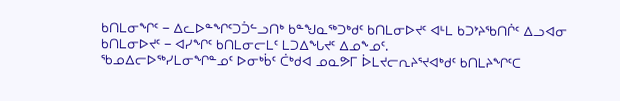ᑲᑎᒪᓂᖏᑦ − ᐃᓚᐅᓐᖏᑦᑐᑑᓪᓗᑎᒃ ᑲᓐᖑᓇᖅᑐᒃᑯᑦ ᑲᑎᒪᓂᐅᔪᑦ ᐊᒻᒪ ᑲᑐᔾᔨᖃᑎᒌᑦ ᐃᓗᐊᓂ ᑲᑎᒪᓂᐅᔪᑦ − ᐊᓯᖏᑦ ᑲᑎᒪᓂᓕᒪᑦ ᒪᑐᐃᖓᔪᑦ ᐃᓄᖕᓄᑦ.
ᖃᓄᐃᓕᐅᖅᓯᒪᓂᖏᓐᓄᑦ ᐅᓂᒃᑳᑦ ᑖᒃᑯᐊ ᓄᓇᕗᒥ ᐆᒪᔪᓕᕆᔨᕐᔪᐊᒃᑯᑦ ᑲᑎᒪᔨᖏᑦᑕ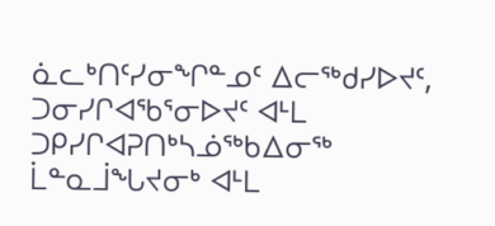ᓈᓚᒃᑎᑦᓯᓂᖏᓐᓄᑦ ᐃᓕᖅᑯᓯᐅᔪᑦ, ᑐᓂᓯᒋᐊᖃᕐᓂᐅᔪᑦ ᐊᒻᒪ ᑐᑭᓯᒋᐊᕈᑎᒃᓴᓅᖅᑲᐃᓂᖅ ᒫᓐᓇᒨᖓᔪᓂᒃ ᐊᒻᒪ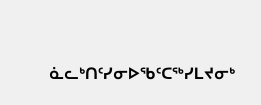ᓈᓚᒃᑎᑦᓯᓂᐅᖃᑦᑕᖅᓯᒪᔪᓂᒃ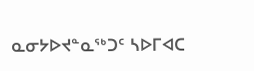ᓇᓂᔭᐅᔪᓐᓇᖅᑐᑦ ᓴᐅᒥᐊᑕ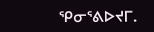ᕿᓂᕐᕕᐅᔪᒥ.